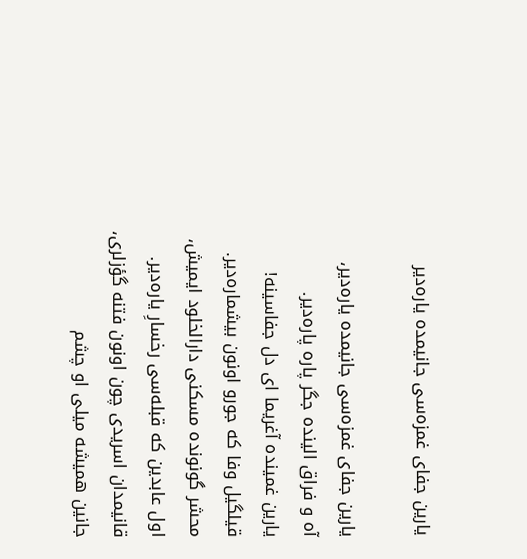یارین جفای غمزه‌سی جانیمده یاره‌دیر

یارین جفای غمزه‌سی جانیمده یاره‌دیر،
آه و فراق الینده جگر پاره پاره‌دیر.
یارین غمینده آغریما ای دل جفاسینه!
قیلگیل وفا که جورو اونون بیشماره‌دیر.
محشر گونونده مسکنی دارالخلود ایمیش،
اول عابدین که قبله‌سی رخسارِ یاره‌دیر.
قانیمدان اسریدی چون اونون فتنه گؤزلری،
جانین همیشه میلی او چشم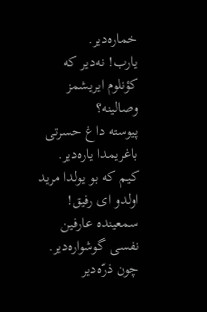خماره‌دیر.
یارب! نه‌دیر که کؤنلوم ایریشمز وصالینه؟
پیوسته داغ حسرتی باغریمدا یاره‌دیر.
کیم که بو یولدا مرید اولدو ای رفیق!
سمعینده عارفین نفسی گوشواره‌دیر.
چون ذرّه‌دیر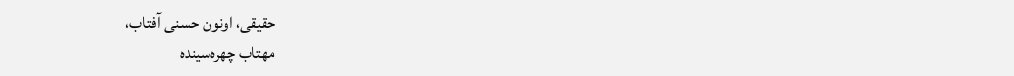حقیقی، اونون حسنی آفتاب،
مهتاب چهره‌سینده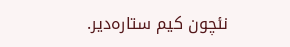نئچون کیم ستاره‌دیر.